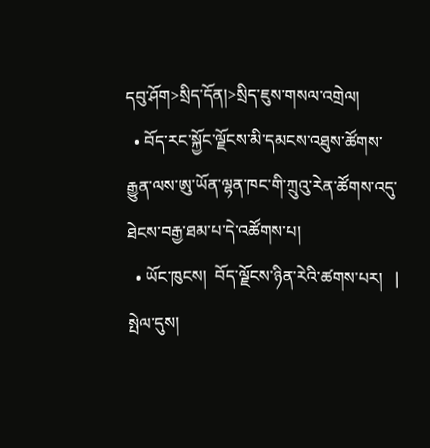དབུ་ཤོག>སྲིད་དོན།>སྲིད་ཇུས་གསལ་འགྲེལ།
  • བོད་རང་སྐྱོང་ལྗོངས་མི་དམངས་འཐུས་ཚོགས་རྒྱུན་ལས་ཨུ་ཡོན་ལྷན་ཁང་གི་ཀྲུའུ་རེན་ཚོགས་འདུ་ཐེངས་བརྒྱ་ཐམ་པ་དེ་འཚོགས་པ།
  • ཡོང་ཁུངས།  བོད་ལྗོངས་ཉིན་རེའི་ཚགས་པར།   |     སྤེལ་དུས།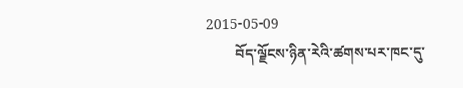2015-05-09
        བོད་ལྗོངས་ཉིན་རེའི་ཚགས་པར་ཁང་དུ་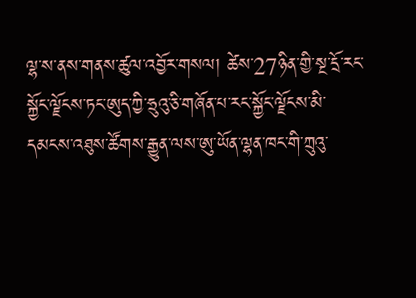ལྷ་ས་ནས་གནས་ཚུལ་འབྱོར་གསལ། ཚེས་27ཉིན་གྱི་སྔ་དྲོ་རང་སྐྱོང་ལྗོངས་ཏང་ཨུད་ཀྱི་ཧྲུའུ་ཅི་གཞོན་པ་རང་སྐྱོང་ལྗོངས་མི་དམངས་འཐུས་ཚོགས་རྒྱུན་ལས་ཨུ་ཡོན་ལྷན་ཁང་གི་ཀྲུའུ་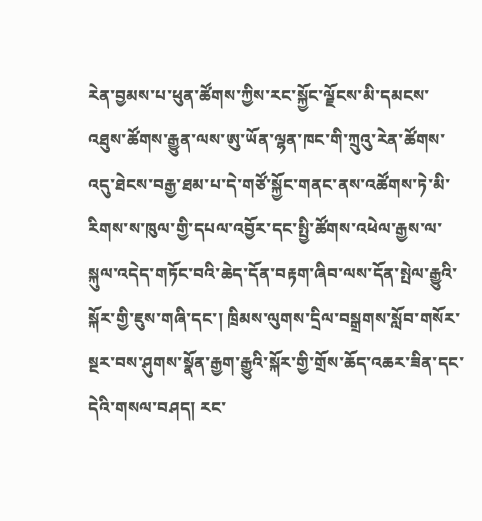རེན་བྱམས་པ་ཕུན་ཚོགས་ཀྱིས་རང་སྐྱོང་ལྗོངས་མི་དམངས་འཐུས་ཚོགས་རྒྱུན་ལས་ཨུ་ཡོན་ལྷན་ཁང་གི་ཀྲུའུ་རེན་ཚོགས་འདུ་ཐེངས་བརྒྱ་ཐམ་པ་དེ་གཙོ་སྐྱོང་གནང་ནས་འཚོགས་ཏེ་མི་རིགས་ས་ཁུལ་གྱི་དཔལ་འབྱོར་དང་སྤྱི་ཚོགས་འཕེལ་རྒྱས་ལ་སྐུལ་འདེད་གཏོང་བའི་ཆེད་དོན་བརྟག་ཞིབ་ལས་དོན་སྤེལ་རྒྱུའི་སྐོར་གྱི་ཇུས་གཞི་དང་། ཁྲིམས་ལུགས་དྲིལ་བསྒྲགས་སློབ་གསོར་སྔར་བས་ཤུགས་སྣོན་རྒྱག་རྒྱུའི་སྐོར་གྱི་གྲོས་ཆོད་འཆར་ཟིན་དང་དེའི་གསལ་བཤད། རང་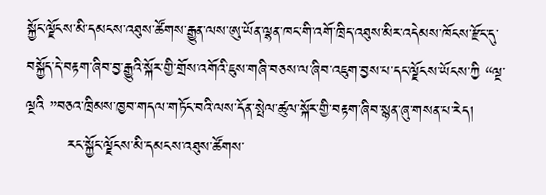སྐྱོང་ལྗོངས་མི་དམངས་འཐུས་ཚོགས་རྒྱུན་ལས་ཨུ་ཡོན་ལྷན་ཁང་གི་འགོ་ཁྲིད་འཐུས་མིར་འདེམས་ཁོངས་རྫོང་དུ་བསྐྱོད་དེ་བརྟག་ཞིབ་བྱ་རྒྱུའི་སྐོར་གྱི་གྲོས་འགོའི་ཇུས་གཞི་བཅས་ལ་ཞིབ་འཇུག་བྱས་པ་དང་ལྗོངས་ཡོངས་ཀྱི “ལྔ་ལྔའི ”བཅའ་ཁྲིམས་ཁྱབ་གདལ་གཏོང་བའི་ལས་དོན་སྤེལ་ཚུལ་སྐོར་གྱི་བརྟག་ཞིབ་སྙན་ཞུ་གསན་པ་རེད།
        རང་སྐྱོང་ལྗོངས་མི་དམངས་འཐུས་ཚོགས་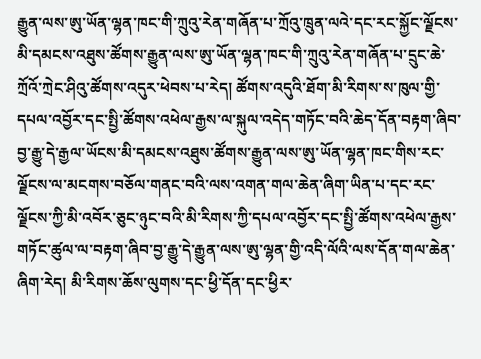རྒྱུན་ལས་ཨུ་ཡོན་ལྷན་ཁང་གི་ཀྲུའུ་རེན་གཞོན་པ་ཀྲོའུ་ཁྲུན་ལའེ་དང་རང་སྐྱོང་ལྗོངས་མི་དམངས་འཐུས་ཚོགས་རྒྱུན་ལས་ཨུ་ཡོན་ལྷན་ཁང་གི་ཀྲུའུ་རེན་གཞོན་པ་དྲུང་ཆེ་ཀྲོའོ་ཀྲེང་ཤིའུ་ཚོགས་འདུར་ཕེབས་པ་རེད། ཚོགས་འདུའི་ཐོག་མི་རིགས་ས་ཁུལ་གྱི་དཔལ་འབྱོར་དང་སྤྱི་ཚོགས་འཕེལ་རྒྱས་ལ་སྐུལ་འདེད་གཏོང་བའི་ཆེད་དོན་བརྟག་ཞིབ་བྱ་རྒྱུ་དེ་རྒྱལ་ཡོངས་མི་དམངས་འཐུས་ཚོགས་རྒྱུན་ལས་ཨུ་ཡོན་ལྷན་ཁང་གིས་རང་ལྗོངས་ལ་མངགས་བཅོལ་གནང་བའི་ལས་འགན་གལ་ཆེན་ཞིག་ཡིན་པ་དང་རང་ལྗོངས་ཀྱི་མི་འབོར་ཅུང་ཉུང་བའི་མི་རིགས་ཀྱི་དཔལ་འབྱོར་དང་སྤྱི་ཚོགས་འཕེལ་རྒྱས་གཏོང་ཚུལ་ལ་བརྟག་ཞིབ་བྱ་རྒྱུ་དེ་རྒྱུན་ལས་ཨུ་ལྷན་གྱི་འདི་ལོའི་ལས་དོན་གལ་ཆེན་ཞིག་རེད། མི་རིགས་ཆོས་ལུགས་དང་ཕྱི་དོན་དང་ཕྱིར་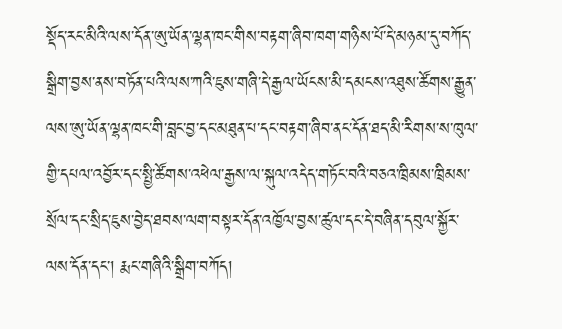སྡོད་རང་མིའི་ལས་དོན་ཨུ་ཡོན་ལྷན་ཁང་གིས་བརྟག་ཞིབ་ཁག་གཉིས་པོ་དེ་མཉམ་དུ་བཀོད་སྒྲིག་བྱས་ནས་བཏོན་པའི་ལས་ཀའི་ཇུས་གཞི་དེ་རྒྱལ་ཡོངས་མི་དམངས་འཐུས་ཚོགས་རྒྱུན་ལས་ཨུ་ཡོན་ལྷན་ཁང་གི་བླང་བྱ་དང་མཐུན་པ་དང་བརྟག་ཞིབ་ནང་དོན་ཐད་མི་རིགས་ས་ཁུལ་གྱི་དཔལ་འབྱོར་དང་སྤྱི་ཚོགས་འཕེལ་རྒྱས་ལ་སྐུལ་འདེད་གཏོང་བའི་བཅའ་ཁྲིམས་ཁྲིམས་སྲོལ་དང་སྲིད་ཇུས་བྱེད་ཐབས་ལག་བསྟར་དོན་འཁྱོལ་བྱས་ཚུལ་དང་དེ་བཞིན་དབུལ་སྐྱོར་ལས་དོན་དང་། རྨང་གཞིའི་སྒྲིག་བཀོད།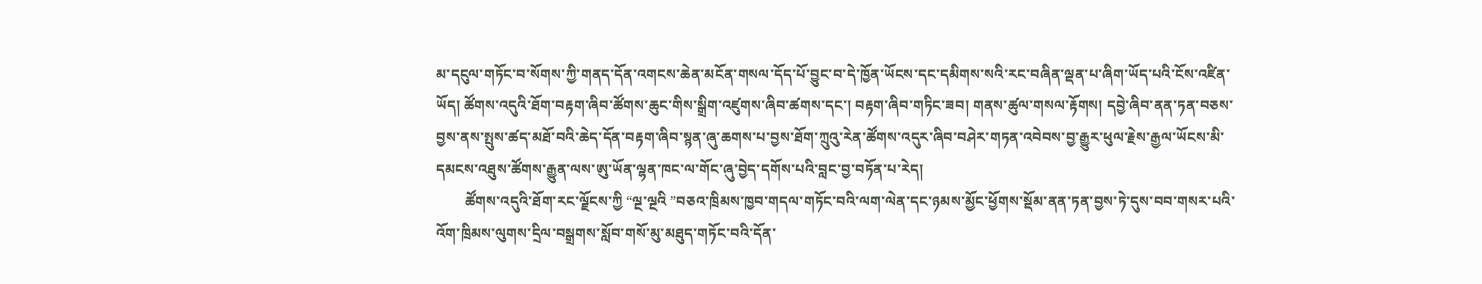མ་དངུལ་གཏོང་བ་སོགས་ཀྱི་གནད་དོན་འགངས་ཆེན་མངོན་གསལ་དོད་པོ་བྱུང་བ་དེ་ཁྱོན་ཡོངས་དང་དམིགས་སའི་རང་བཞིན་ལྡན་པ་ཞིག་ཡོད་པའི་ངོས་འཛིན་ཡོད། ཚོགས་འདུའི་ཐོག་བརྟག་ཞིབ་ཚོགས་ཆུང་གིས་སྒྲིག་འཛུགས་ཞིབ་ཚགས་དང་། བརྟག་ཞིབ་གཏིང་ཟབ། གནས་ཚུལ་གསལ་རྟོགས། དབྱེ་ཞིབ་ནན་ཏན་བཅས་བྱས་ནས་སྤུས་ཚད་མཐོ་བའི་ཆེད་དོན་བརྟག་ཞིབ་སྙན་ཞུ་ཆགས་པ་བྱས་ཐོག་ཀྲུའུ་རེན་ཚོགས་འདུར་ཞིབ་བཤེར་གཏན་འབེབས་བྱ་རྒྱུར་ཕུལ་རྗེས་རྒྱལ་ཡོངས་མི་དམངས་འཐུས་ཚོགས་རྒྱུན་ལས་ཨུ་ཡོན་ལྷན་ཁང་ལ་གོང་ཞུ་བྱེད་དགོས་པའི་བླང་བྱ་བཏོན་པ་རེད།
        ཚོགས་འདུའི་ཐོག་རང་ལྗོངས་ཀྱི “ལྔ་ལྔའི ”བཅའ་ཁྲིམས་ཁྱབ་གདལ་གཏོང་བའི་ལག་ལེན་དང་ཉམས་མྱོང་ཕྱོགས་སྡོམ་ནན་ཏན་བྱས་ཏེ་དུས་བབ་གསར་པའི་འོག་ཁྲིམས་ལུགས་དྲིལ་བསྒྲགས་སློབ་གསོ་མུ་མཐུད་གཏོང་བའི་དོན་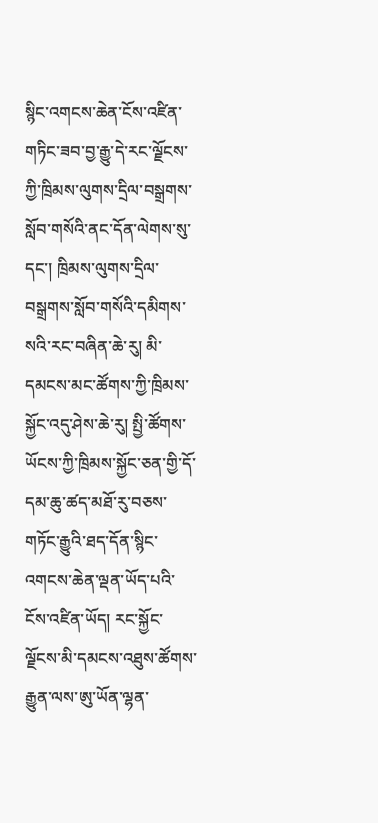སྙིང་འགངས་ཆེན་ངོས་འཛིན་གཏིང་ཟབ་བྱ་རྒྱུ་དེ་རང་ལྗོངས་ཀྱི་ཁྲིམས་ལུགས་དྲིལ་བསྒྲགས་སློབ་གསོའི་ནང་དོན་ལེགས་སུ་དང་། ཁྲིམས་ལུགས་དྲིལ་བསྒྲགས་སློབ་གསོའི་དམིགས་སའི་རང་བཞིན་ཆེ་རུ། མི་དམངས་མང་ཚོགས་ཀྱི་ཁྲིམས་སྐྱོང་འདུ་ཤེས་ཆེ་རུ། སྤྱི་ཚོགས་ཡོངས་ཀྱི་ཁྲིམས་སྐྱོང་ཅན་གྱི་དོ་དམ་ཆུ་ཚད་མཐོ་རུ་བཅས་གཏོང་རྒྱུའི་ཐད་དོན་སྙིང་འགངས་ཆེན་ལྡན་ཡོད་པའི་ངོས་འཛིན་ཡོད། རང་སྐྱོང་ལྗོངས་མི་དམངས་འཐུས་ཚོགས་རྒྱུན་ལས་ཨུ་ཡོན་ལྷན་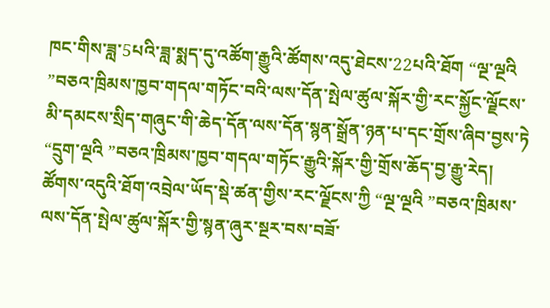ཁང་གིས་ཟླ་5པའི་ཟླ་སྨད་དུ་འཚོག་རྒྱུའི་ཚོགས་འདུ་ཐེངས་22པའི་ཐོག “ལྔ་ལྔའི ”བཅའ་ཁྲིམས་ཁྱབ་གདལ་གཏོང་བའི་ལས་དོན་སྤེལ་ཚུལ་སྐོར་གྱི་རང་སྐྱོང་ལྗོངས་མི་དམངས་སྲིད་གཞུང་གི་ཆེད་དོན་ལས་དོན་སྙན་སྒྲོན་ཉན་པ་དང་གྲོས་ཞིབ་བྱས་ཏེ “དྲུག་ལྔའི ”བཅའ་ཁྲིམས་ཁྱབ་གདལ་གཏོང་རྒྱུའི་སྐོར་གྱི་གྲོས་ཆོད་བྱ་རྒྱུ་རེད། ཚོགས་འདུའི་ཐོག་འབྲེལ་ཡོད་སྡེ་ཚན་གྱིས་རང་ལྗོངས་ཀྱི “ལྔ་ལྔའི ”བཅའ་ཁྲིམས་ལས་དོན་སྤེལ་ཚུལ་སྐོར་གྱི་སྙན་ཞུར་སྔར་བས་བཟོ་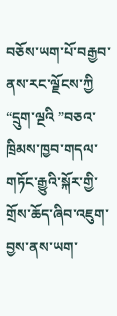བཅོས་ཡག་པོ་བརྒྱབ་ནས་རང་ལྗོངས་ཀྱི “དྲུག་ལྔའི ”བཅའ་ཁྲིམས་ཁྱབ་གདལ་གཏོང་རྒྱུའི་སྐོར་གྱི་གྲོས་ཆོད་ཞིབ་འཇུག་བྱས་ནས་ཡག་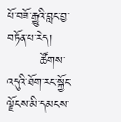པོ་བཟོ་རྒྱུའི་བླང་བྱ་བཏོན་པ་རེད།
        ཚོགས་འདུའི་ཐོག་རང་སྐྱོང་ལྗོངས་མི་དམངས་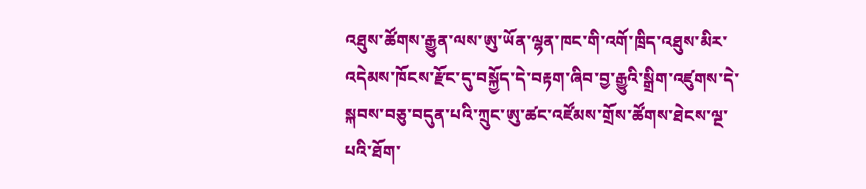འཐུས་ཚོགས་རྒྱུན་ལས་ཨུ་ཡོན་ལྷན་ཁང་གི་འགོ་ཁྲིད་འཐུས་མིར་འདེམས་ཁོངས་རྫོང་དུ་བསྐྱོད་དེ་བརྟག་ཞིབ་བྱ་རྒྱུའི་སྒྲིག་འཛུགས་དེ་སྐབས་བཅུ་བདུན་པའི་ཀྲུང་ཨུ་ཚང་འཛོམས་གྲོས་ཚོགས་ཐེངས་ལྔ་པའི་ཐོག་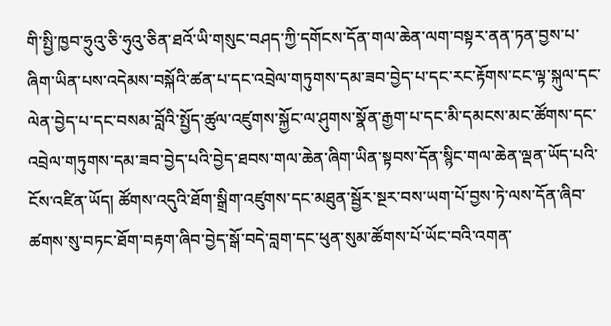གི་སྤྱི་ཁྱབ་ཧྲུའུ་ཅི་ཧུའུ་ཅིན་ཐའོ་ཡི་གསུང་བཤད་ཀྱི་དགོངས་དོན་གལ་ཆེན་ལག་བསྟར་ནན་ཏན་བྱས་པ་ཞིག་ཡིན་པས་འདེམས་བསྐོའི་ཚན་པ་དང་འབྲེལ་གཏུགས་དམ་ཟབ་བྱེད་པ་དང་རང་རྟོགས་ངང་ལྟ་སྐུལ་དང་ལེན་བྱེད་པ་དང་བསམ་བློའི་སྤྱོད་ཚུལ་འཛུགས་སྐྱོང་ལ་ཤུགས་སྣོན་རྒྱག་པ་དང་མི་དམངས་མང་ཚོགས་དང་འབྲེལ་གཏུགས་དམ་ཟབ་བྱེད་པའི་བྱེད་ཐབས་གལ་ཆེན་ཞིག་ཡིན་སྟབས་དོན་སྙིང་གལ་ཆེན་ལྡན་ཡོད་པའི་ངོས་འཛིན་ཡོད། ཚོགས་འདུའི་ཐོག་སྒྲིག་འཛུགས་དང་མཐུན་སྦྱོར་སྔར་བས་ཡག་པོ་བྱས་ཏེ་ལས་དོན་ཞིབ་ཚགས་སུ་བཏང་ཐོག་བརྟག་ཞིབ་བྱེད་སྒོ་བདེ་བླག་དང་ཕུན་སུམ་ཚོགས་པོ་ཡོང་བའི་འགན་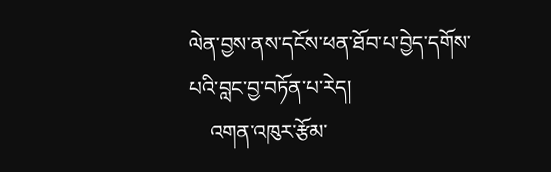ལེན་བྱས་ནས་དངོས་ཕན་ཐོབ་པ་བྱེད་དགོས་པའི་བླང་བྱ་བཏོན་པ་རེད།
    འགན་འཁུར་རྩོམ་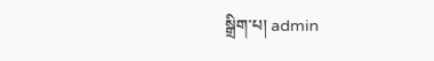སྒྲིག་པ། admin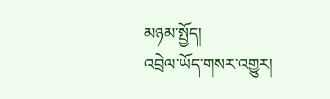མཉམ་སྤྱོད།
འབྲེལ་ཡོད་གསར་འགྱུར།